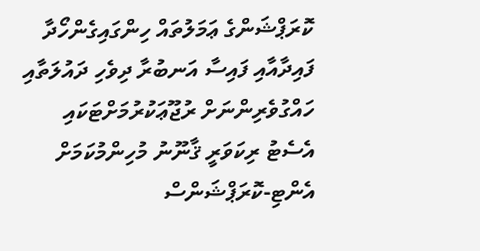ކޮރަޕްޝަންގެ ޢަމަލުތައް ހިންގައިގެންހޯދާ ފައިދާއާއި ފައިސާ އަނބުރާ ދިވެހި ދައުލަތާއި ހައްގުވެރިންނަށް ރުޖޫޢަކުރުމަށްޓަކައި އެސެޓު ރިކަވަރީ ޤާނޫނު މުހިންމުކަމަށް އެންޓި-ކޮރަޕްޝަންސް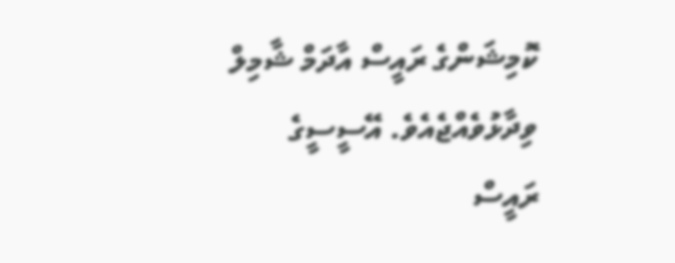ކޮމިޝަންގެ ރައީސް އާދަމް ޝާމިލް ވިދާޅުވެއްޖެއެވެ. އޭސީސީގެ ރައީސް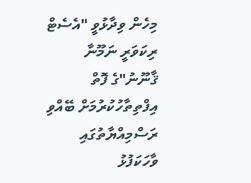މިހެން ވިދާޅުވީ "އެސެޓް ރިކަވަރީ ނަމޫނާ ޤާނޫނު"ގެ ފޮތް އިފްތިތާހުކުރުމަށް ބޭއްވި ރަސްމިއްޔާތުގައި ވާހަކަފުޅު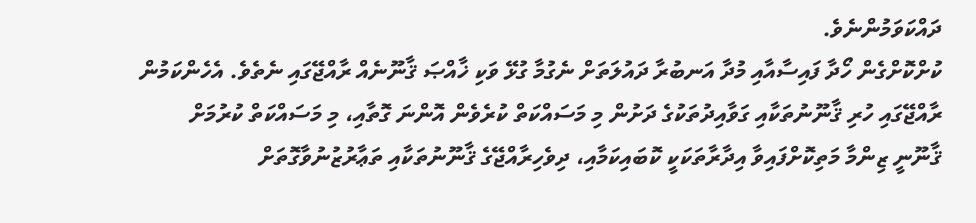ދައްކަވަމުންނެވެ.
ކުށްކޮށްގެން ހޯދާ ފައިސާއާއި މުދާ އަނބުރާ ދައުލަތަށް ނެގުމާ ގުޅޭ ވަކި ޚާއްޞަ ޤާނޫނެއް ރާއްޖޭގައި ނެތެވެ. އެހެންކަމުން ރާއްޖޭގައި ހުރި ޤާނޫނުތަކާއި ގަވާއިދުތަކުގެ ދަށުން މި މަސައްކަތް ކުރެވެން އޮންނަ ގޮތާއި، މި މަސައްކަތް ކުރުމަށް ޤާނޫނީ ޒިންމާ މަތިކޮށްފައިވާ އިދާރާތަކަކީ ކޮބައިކަމާއި، ދިވެހިރާއްޖޭގެ ޤާނޫނުތަކާއި ތަޢާރުޒުނުވާގޮތަށް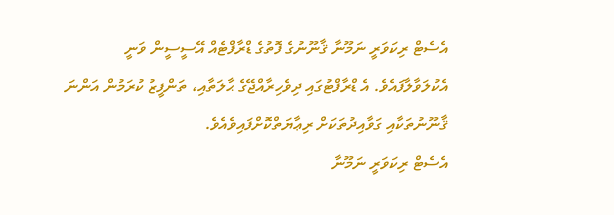އެސެޓް ރިކަވަރީ ނަމޫނާ ޤާނޫނުގެ ފޮތުގެ ޑްރާފްޓެއް އޭސީސީން ވަނީ އެކުލަވާލާފައެވެ. އެ ޑްރާފްޓުގައި ދިވެހިރާއްޖޭގެ ޙާލަތާއި، ތަންފީޒު ކުރަމުން އަންނަ ޤާނޫނުތަކާއި ގަވާއިދުތަކަށް ރިޢާޔަތްކޮށްފައިވެއެވެ.
އެސެޓް ރިކަވަރީ ނަމޫނާ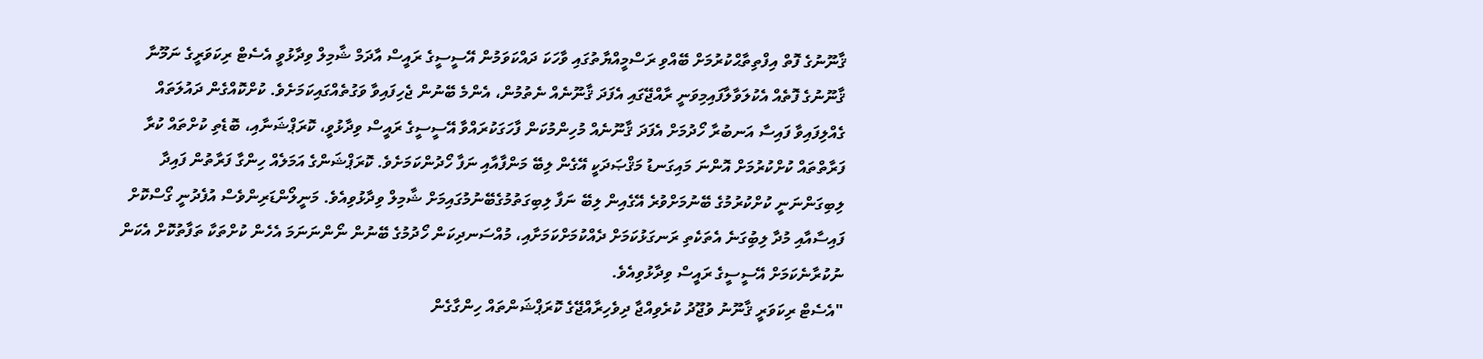ޤާނޫނުގެ ފޮތް އިފްތިތާޙްކުރުމަށް ބޭއްވި ރަސްމީއްޔާތުގައި ވާހަކަ ދައްކަވަމުން އޭސީސީގެ ރައީސް އާދަމް ޝާމިލް ވިދާޅުވީ އެސެޓް ރިކަވަރީގެ ނަމޫނާ ޤާނޫނުގެ ފޮތެއް އެކުލަވާލާފައިމިވަނީ ރާއްޖޭގައި އެފަދަ ޤާނޫނެއް ނެތުމުން، އެންމެ ބޭނުން ޖެހިފައިވާ ވަގުތެއްގައިކަމަށެވެ. ކުށްކޮއްގެން ދައުލަތައް ގެއްލިފައިވާ ފައިސާ އަނބުރާ ހޯދުމަށް އެފަދަ ޤާނޫނެއް މުހިންމުކަން ފާހަގަކުރައްވާ އޭސީސީގެ ރައީސް ވިދާޅުވީ، ކޮރަޕްޝަނާއި، ބޮޑެތި ކުށްތައް ކުރާ ފަރާތްތައް ކުށްކުރުމަށް އޮންނަ މައިގަނޑު މަޤްޞަދަކީ އޭގެން ލިބޭ މަންފާއާއި ނަފާ ހޯދުންކަމަށެވެ. ކޮރަޕްޝަންގެ އަމަލެއް ހިންގާ ފަރާތުން ފައިދާ ލިބިގަންނަނީ ކުށްކުރުމުގެ ބޭނުމަށްވުރެ އޭގެއިން ލިބޭ ނަފާ ލިބިގަތުމުގެބޭނުމުގައިމަށް ޝާމިލް ވިދާޅުވިއެވެ. މަނީލޯންޑަރިންވެސް އުފެދުނީ ގޯސްކޮށް ފައިސާއާއި މުދާ ލިބުިގަނެ އެތަކެތި ރަނގަޅުކަމަށް ދެއްކުމަށްކަމަށާއި، މުއްސަނދިކަން ހޯދުމުގެ ބޭނުން ނޯންނަނަމަ އެހެން ކުށްތަކާ ތަފާތުކޮށް އެކަން ނުކުރާނެކަމަށް އޭސީސީގެ ރައީސް ވިދާޅުވިއެވެ.
"އެސެޓް ރިކަވަރީ ޤާނޫނު ވުޖޫދު ކުރެވިއްޖާ ދިވެހިރާއްޖޭގެ ކޮރަޕްޝަންތައް ހިންގާގެން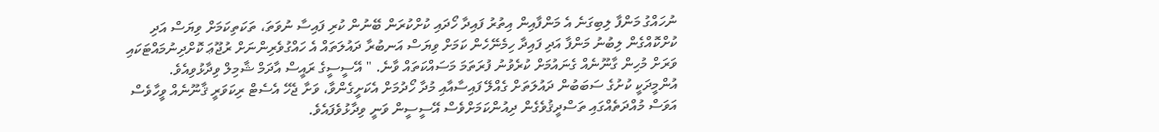ނުހައްގު މަންފާ ލިބިގަނެ އެ މަންފާއިން އިތުރު ފައިދާ ހޯދައި ކުށްކުރަން ބޭނުން ކުރި ފައިސާ ނުވަތަ، ތަކަތިކަމަށް ވިޔަސް އަދި ކުށްކޮއްގެން ލިބުނު މަންފާ އަދި ފައިދާ ހިމެނޭހެން ކަމަށް ވިޔަސް އަނބުރާ ދައުލަތައް އެ ހައްގުވެރިންނަށް ރުޖޫޢަ ކޮށްދިނުމައްޓަކައި ވަރަށް މުހިން ގާނޫނެއް ގެނައުމަށް ކުރެވުނު ފުރަތަމަ މަސައްކަތައް ވާނެ. " އޭސީސީގެ ރައީސް އާދަމް ޝާމިލް ވިދާޅުވިއެވެ.
އުންމީދަކީ ކުށުގެ ސަބަބުން ދައުލަތަށް ގެއްލޭ ފައިސާއާއި މުދާ ހޯދުމަށް އެކަށީގެންވާ، ވަށާ ޖެހޭ އެސެޓް ރިކަވަރީ ޤާނޫނެއް ވީހާވެސް އަވަސް މުއްދަތެއްގައި ތަސްދީޤުވެގެން ދިއުންކަމަށްވެސް އޭސީސީން ވަނީ ވިދާޅުވެފައެވެ.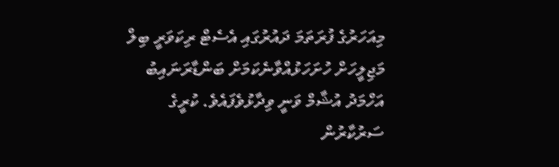މިއަހަރުގެ ފުރަތަމަ ދައުރުގައި އެސެޓް ރިކަވަރީ ބިލް މަޖިލީހަށް ހުށަހަޅުއްވާނެކަމަށް ބަންޑާރަނައިބު އަހްމަދު އުޝާމް ވަނީ ވިދާޅުވެފައެވެ. ކުރީގެ ސަރުކާރުން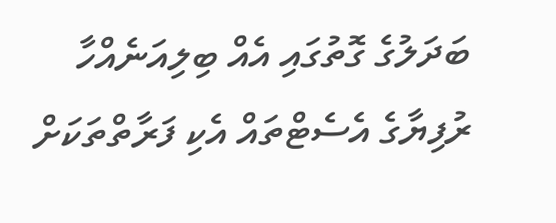ބަދަލުގެ ގޮތުގައި އެއް ބިލިއަނެއްހާ ރުފިޔާގެ އެސެޓްތައް އެކި ފަރާތްތަކަށް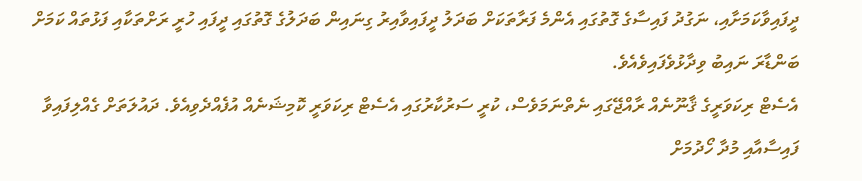ދީފައިވާކަމަށާއި، ނަގުދު ފައިސާގެ ގޮތުގައި އެންމެ ފަރާތަކަށް ބަދަލު ދީފައިވާއިރު ގިނައިން ބަދަލުގެ ގޮތުގައި ދީފައި ހުރީ ރަށްތަކާއި ފަޅުތައް ކަމަށް ބަންޑާރަ ނައިބު ވިދާޅުވެފައިވެއެވެ.
އެސެޓް ރިކަވަރީގެ ޤާނޫނެއް ރާއްޖޭގައި ނެތްނަމަވެސް، ކުރީ ސަރުކާރުގައި އެސެޓް ރިކަވަރީ ކޮމިޝަނެއް އުފެއްދެވިއެވެ. ދައުލަތަށް ގެއްލިފައިވާ ފައިސާއާއި މުދާ ހޯދުމަށް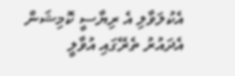އެކުލަވާލި އެ ރިޔާސީ ކޮމިޝަން އެދައުރު ތެރޭގައި އުވާލީ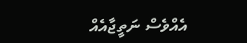އެއްވެސް ނަތީޖާއެއް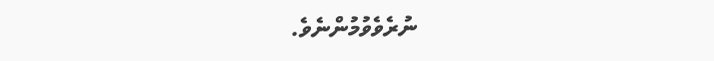ނުރެވެވުމުންނެވެ.